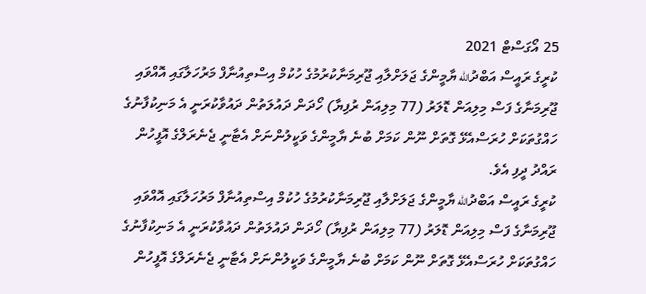25 އޯގަސްޓް 2021
ކުރީގެ ރައީސް އަބްދުالله ޔާމީންގެ ޖަލަށްލާއި ޖޫރިމަނާކުރުމުގެ ހުކުމް އިސްތިއުނާފް މަރުހަލާގައި އޮއްވައި ޖޫރިމަނާގެ ފަސް މިލިއަން ޑޮލަރު (77 މިލިއަން ރުފިޔާ) ހޯދަން ދައުލަތުން ދައުވާކުރަނީ އެ މަނިކުފާނުގެ ހައްގުތަކަށް ހުރަސްއެޅޭ ގޮތަށް ނޫން ކަމަށް ބުނެ ޔާމީންގެ ވަކީލުންނަށް އެޓާނީ ޖެނެރަލްގެ އޮފީހުން ރައްދު ދީފި އެވެ.
ކުރީގެ ރައީސް އަބްދުالله ޔާމީންގެ ޖަލަށްލާއި ޖޫރިމަނާކުރުމުގެ ހުކުމް އިސްތިއުނާފް މަރުހަލާގައި އޮއްވައި ޖޫރިމަނާގެ ފަސް މިލިއަން ޑޮލަރު (77 މިލިއަން ރުފިޔާ) ހޯދަން ދައުލަތުން ދައުވާކުރަނީ އެ މަނިކުފާނުގެ ހައްގުތަކަށް ހުރަސްއެޅޭ ގޮތަށް ނޫން ކަމަށް ބުނެ ޔާމީންގެ ވަކީލުންނަށް އެޓާނީ ޖެނެރަލްގެ އޮފީހުން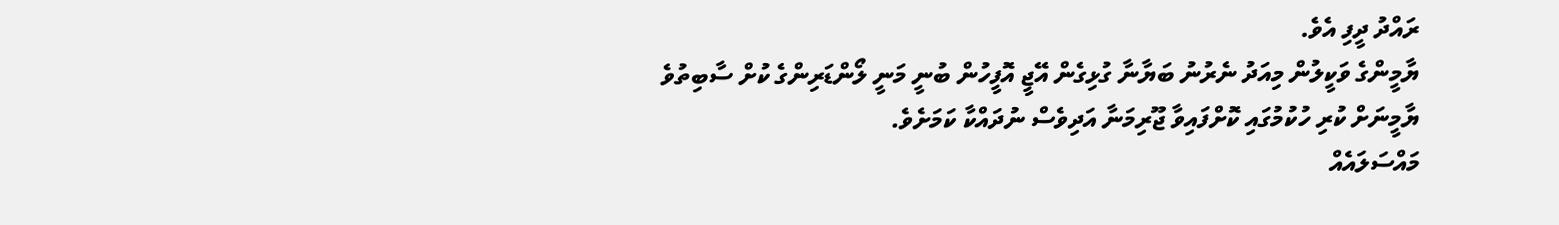ރައްދު ދީފި އެވެ.
ޔާމީންގެ ވަކީލުން މިއަދު ނެރުނު ބަޔާނާ ގުޅިގެން އޭޖީ އޮފީހުން ބުނީ މަނީ ލޯންޑަރިންގެ ކުށް ސާބިތުވެ ޔާމީނަށް ކުރި ހުކުމުގައި ކޮށްފައިވާ ޖޫރިމަނާ އަދިވެސް ނުދައްކާ ކަމަށެވެ.
މައްސަލައެއް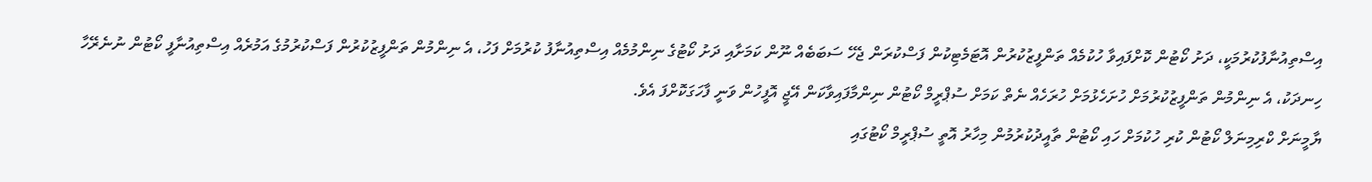އިސްތިއުނާފުކުރުމަކީ، ދަށު ކޯޓުން ކޮށްފައިވާ ހުކުމެއް ތަންފީޒުކުރުން އޮޓަމެޓިކުން ފަސްކުރަން ޖެހޭ ސަބަބެއް ނޫން ކަމަށާއި ދަށު ކޯޓުގެ ނިންމުމެއް އިސްތިއުނާފު ކުރުމަށް ފަހު، އެ ނިންމުން ތަންފީޒުކުރުން ފަސްކުރުމުގެ އަމުރެއް އިސްތިއުނާފީ ކޯޓުން ނުނެރޭހާ ހިނދަކު، އެ ނިންމުން ތަންފީޒުކުރުމަށް ހުށަހެޅުމަށް ހުރަހެއް ނެތް ކަމަށް ސުޕްރީމް ކޯޓުން ނިންމާފައިވާކަން އޭޖީ އޮފީހުން ވަނީ ފާހަގަކޮށްފަ އެވެ.
ޔާމީނަށް ކްރިމިނަލް ކޯޓުން ކުރި ހުކުމަށް ހައި ކޯޓުން ތާއީދުކުރުމުން މިހާރު އޮތީ ސުޕްރީމް ކޯޓުގައި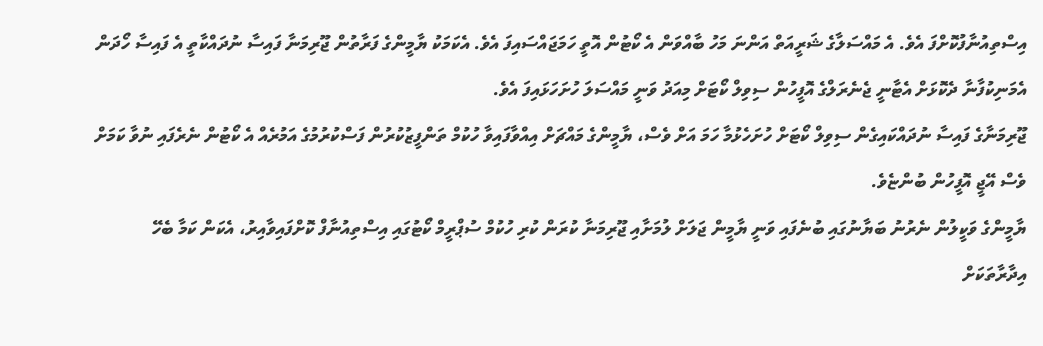އިސްތިއުނާފުކޮށްފަ އެވެ. އެ މައްސަލާގެ ޝަރީއަތް އަންނަ މަހު ބާއްވަން އެ ކޯޓުން އޮތީ ހަމަޖައްސައިފަ އެވެ. އެކަމަކު ޔާމީންގެ ފަރާތުން ޖޫރިމަނާ ފައިސާ ނުދައްކާތީ އެ ފައިސާ ހޯދަން އެމަނިކުފާނާ ދެކޮޅަށް އެޓާނީ ޖެނެރަލްގެ އޮފީހުން ސިވިލް ކޯޓަށް މިއަދު ވަނީ މައްސަލަ ހުށަހަޅައިފަ އެވެ.
ޖޫރިމަނާގެ ފައިސާ ނުދައްކައިގެން ސިވިލް ކޯޓަށް ހުށަހެޅުމާ ހަމަ އަށް ވެސް، ޔާމީންގެ މައްޗަށް އިއްވާފައިވާ ހުކުމް ތަންފީޒުކުރުން ފަސްކުރުމުގެ އަމުރެއް އެ ކޯޓުން ނެރެފައި ނުވާ ކަމަށް ވެސް އޭޖީ އޮފީހުން ބުންޏެވެ.
ޔާމީންގެ ވަކީލުން ނެރުނު ބަޔާނުގައި ބުނެފައި ވަނީ ޔާމީން ޖަލަށް ލުމަށާއި ޖޫރިމަނާ ކުރަން ކުރި ހުކުމް ސުޕްރީމް ކޯޓުގައި އިސްތިއުނާފް ކޮށްފައިވާއިރު، އެކަން ކަމާ ބެހޭ އިދާރާތަކަށް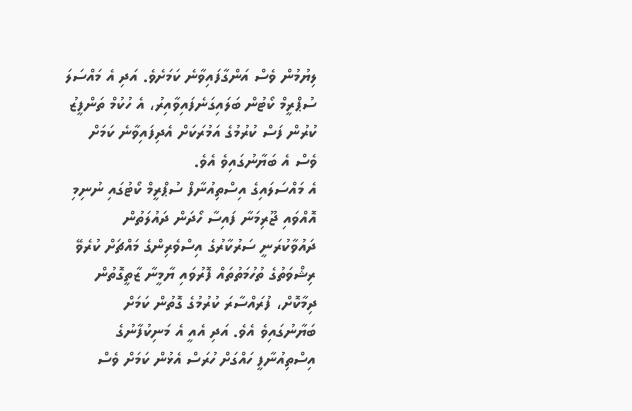ލިޔުމުން ވެސް އަންގާފައިވާނެ ކަމަށެވެ. އަދި އެ މައްސަލަ ސުޕްރީމް ކޯޓުން ބަލައިގަނެފައިވާއިރު، އެ ހުކުމް ތަންފީޒު ކުރުން ފަސް ކުރުމުގެ އަމުރަކަށް އެދިފައިވާނެ ކަމަށް ވެސް އެ ބަޔާނުގައިވެ އެވެ.
އެ މައްސަލައިގެ އިސްތިއުނާފް ސުޕްރީމް ކޯޓުގައި ނުނިމި އޮއްވައި ޖޫރިމަނާ ފައިސާ ހޯދަން ދައުލަތުން ދައުވާކުރަނީ ސަރުކާރުގެ އިސްވެރިންގެ މައްޗަށް ކުރެވޭ ރިޝްވަތުގެ ތުހުމަތުތައް ފޮރުވައި ޔާމީނާ ޒާތީގޮތުން ދިމާކޮށް، ފުރައްސާރަ ކުރުމުގެ ގޮތުން ކަމަށް ބަޔާނުގައިވެ އެވެ. އަދި އެއީ އެ މަނިކުފާނުގެ އިސްތިއުނާފީ ހައްގަށް ހުރަސް އެޅުން ކަމަށް ވެސް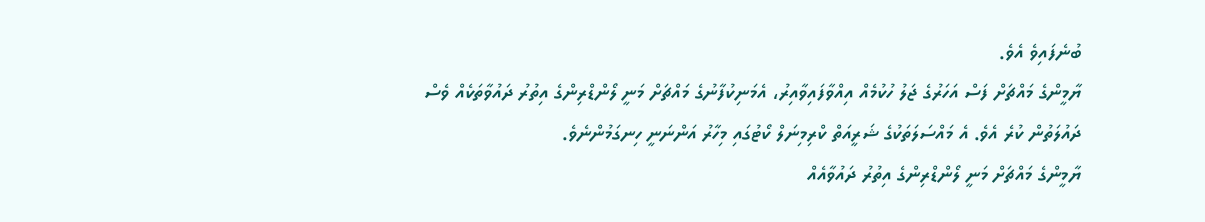ބުނެފައިވެ އެވެ.
ޔާމީންގެ މައްޗަށް ފަސް އަހަރުގެ ޖަލު ހުކުމެއް އިއްވާފައިވާއިރު، އެމަނިކުފާނުގެ މައްޗަށް މަނީ ލޯންޑްރިންގެ އިތުރު ދައުވާތަކެއް ވެސް ދައުލަތުން ކުރެ އެވެ. އެ މައްސަލަތަކުގެ ޝަރީއަތް ކްރިމިނަލް ކޯޓުގައި މިހާރު އަންނަނީ ހިނގަމުންނެވެ.
ޔާމީންގެ މައްޗަށް މަނީ ލޯންޑްރިންގެ އިތުރު ދައުވާއެއް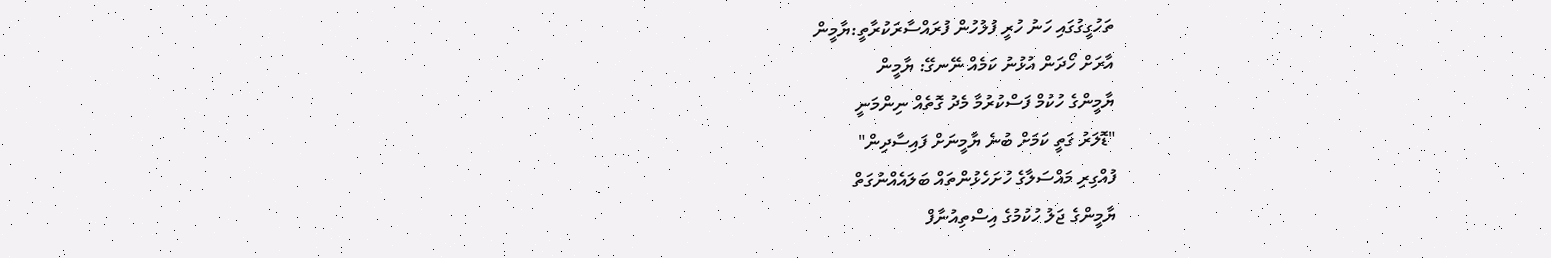ތަހުގީގުގައި ހަނު ހުރީ ފުލުހުން ފުރައްސާރަކުރާތީ:ޔާމީން
އާރަށް ހޯދަން އުޅުނު ކަމެއް ނޭނގޭ: ޔާމީން
ޔާމީންގެ ހުކުމް ފަސްކުރުމާ މެދު ގޮތެއް ނިންމަނީ
"ޑޮލަރު ގަތީ ކަމަށް ބުނެ ޔާމީނަށް ފައިސާދިން"
ފުއްގިރި މައްސަލާގެ ހުށަހެޅުންތައް ބަލައެއްނުގަތް
ޔާމީންގެ ޖަލު ހުކުމުގެ އިސްތިއުނާފް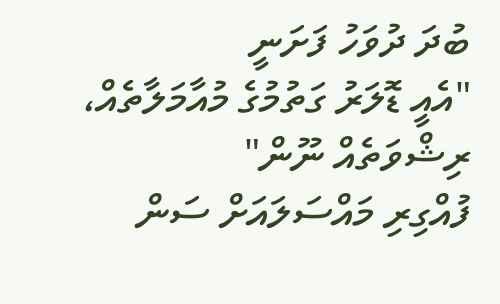ބުދަ ދުވަހު ފަށަނީ
"އެއީ ޑޮލަރު ގަތުމުގެ މުއާމަލާތެއް، ރިޝްވަތެއް ނޫން"
ފުއްގިރި މައްސަލައަށް ސަން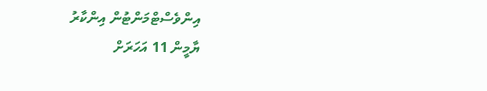އިންވެސްޓްމަންޓުން އިންކާރު
ޔާމީން 11 އަހަރަށް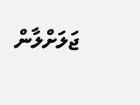ޖަލަށްލާން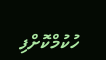ހުކުމްކޮށްފި